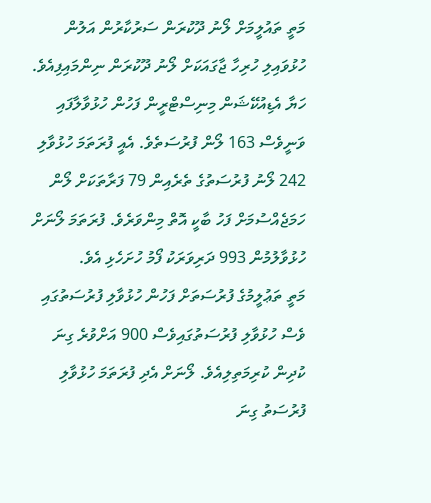މަތީ ތައުލީމަށް ލޯނު ދޫކުރަން ސަރުކާރުން އަލުން ހުޅުވައިލި ހުރިހާ ޖާގައަކަށް ލޯނު ދޫކުރަން ނިންމައިފިއެވެ.
ހަޔާ އެޑިއުކޭޝަން މިނިސްޓްރީން ފަހުން ހުޅުވާލާފައި ވަނީވެސް 163 ލޯން ފުރުސަތެވެ. އެއީ ފުރަތަމަ ހުޅުވާލި 242 ލޯނު ފުރުސަތުގެ ތެރެއިން 79 ފަރާތަކަށް ލޯން ހަމަޖެއްސުމަށް ފަހު ބާކީ އޮތް މިންވަރެވެ. ފުރަތަމަ ލޯނަށް ހުޅުވާލުމުން 993 ދަރިވަރަކު ފޯމު ހުށަހެޅި އެވެ.
މަތީ ތަޢުލީމުގެ ފުރުސަތަށް ފަހުން ހުޅުވާލި ފުރުސަތުގައި ވެސް ހުޅުވާލި ފުރުސަތުގައިވެސް 900 އަށްވުރެ ގިނަ ކުދިން ކުރިމަތިލިއެވެ. ލޯނަށް އެދި ފުރަތަމަ ހުޅުވާލި ފުރުސަތު ގިނަ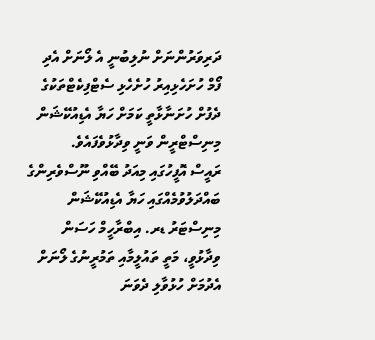ދަރިވަރުންނަށް ނުލިބުނީ އެ ލޯނަށް އެދި ފޯމް ހުށަހެޅިއިރު ހުށެހެޅި ސެޓްފިކެޓްތަކުގެ ދެފުށް ހުށަނާޅާތީ ކަމަށް ހަޔާ އެޑިއުކޭޝަން މިނިސްޓްރީން ވަނީ ވިދާޅުވެފައެވެ.
ރައީސް އޮފީހުގައި މިއަދު ބޭއްވި ނޫސްވެރިންގެ ބައްދަލުވުމެއްގައި ހަޔާ އެޑިއުކޭޝަން މިނިސްޓަރު ޑރ. އިބްރާހީމް ހަސަން ވިދާޅުވީ، މަތީ ތައުލީމާއި ތަމުރީނުގެ ލޯނަށް އެދުމަށް ހުޅުވާލި ދެވަނަ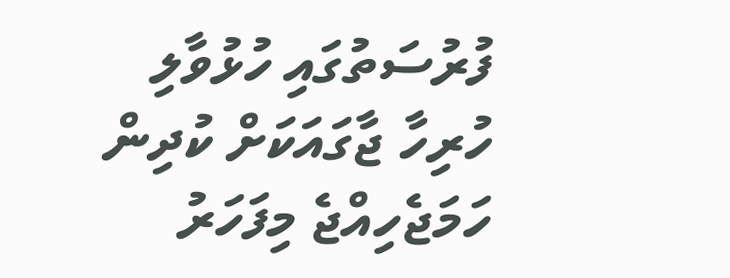ފުރުސަތުގައި ހުޅުވާލި ހުރިހާ ޖާގައަކަށް ކުދިން ހަމަޖެހިއްޖެ މިފަހަރު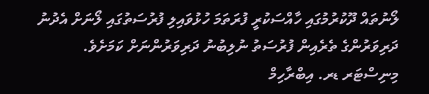ލޯނުތައް ދޫކުރުމުގައި ހާއްސަކުރީ ފުރަތަމަ ހުޅުވައިލި ފުރުސަތުގައި ލޯނަށް އެދުނު ދަރިވަރުންގެ ތެރެއިން ފުރުސަތު ނުލިބުނު ދަރިވަރުންނަށް ކަމަށެވެ.
މިނިސްޓަރ ޑރ. އިބްރާހިމް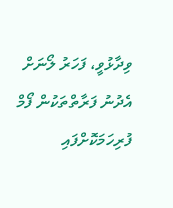ވިދާޅުވީ، ފަހަރު ލޯނަށް އެދުނު ފަރާތްތަކުން ފޯމް ފުރިހަމަކޮށްފައި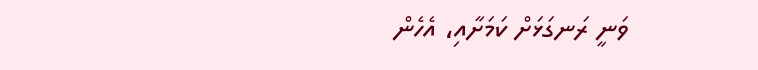ވަނީ ރަނގަޅަށް ކަމަށާއި، އެހެން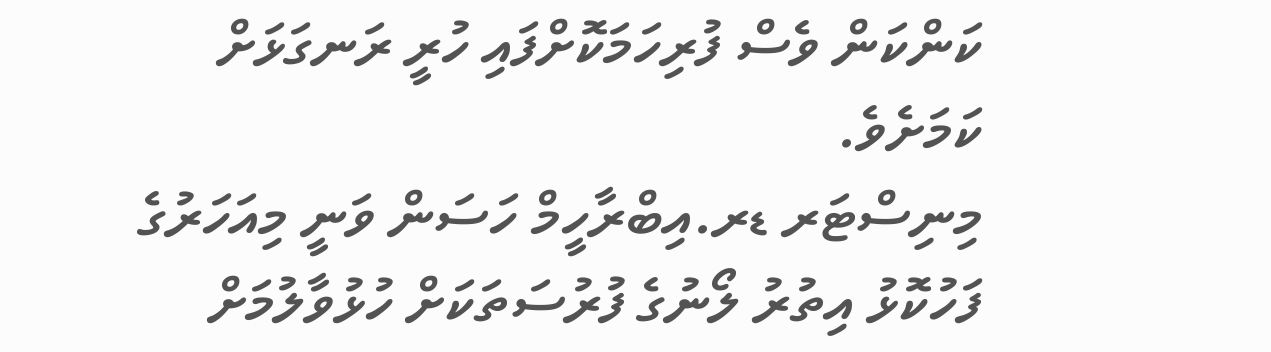ކަންކަން ވެސް ފުރިހަމަކޮށްފައި ހުރީ ރަނގަޅަށް ކަމަށެވެ.
މިނިސްޓަރ ޑރ.އިބްރާހީމް ހަސަން ވަނީ މިއަހަރުގެ ފަހުކޮޅު އިތުރު ލޯނުގެ ފުރުސަތަކަށް ހުޅުވާލުމަށް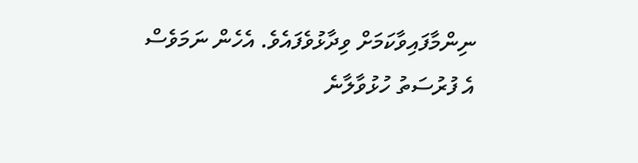ނިންމާފައިވާކަމަށް ވިދާޅުވެފައެވެ. އެހެން ނަމަވެސް އެ ފުރުސަތު ހުޅުވާލާނެ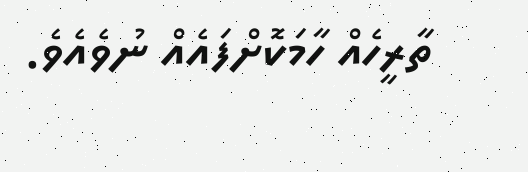ތާރީހެއް ހާމަކޮށްފައެއް ނުވެއެވެ.